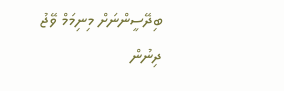ބިދޭސީންނަށް މިނިމަމް ވޭޖު ދިނުން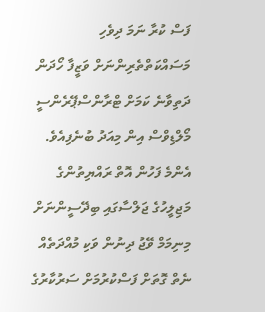ފަސް ކުރާ ނަމަ ދިވެހި މަސައްކަތްތެރިންނަށް ވަޒީފާ ހޯދަން ދަތިވާނެ ކަމަށް ޓްރާންސްޕޭރެންސީ މޯލްޑިވްސް އިން މިއަދު ބުނެފިއެވެ.
އެންމެ ފަހުން އޮތް ރައްޔިތުންގެ މަޖިލީހުގެ ޖަލްސާގައި ބިދޭސީންނަށް މިނިމަމް ވޭޖު ދިނުން ވަކި މުއްދަތެއް ނެތް ގޮތަށް ފަސްކުރުމަށް ސަރުކާރުގެ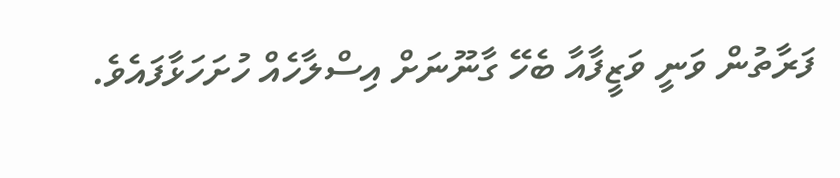ފަރާތުން ވަނީ ވަޒީފާއާ ބެހޭ ގާނޫނަށް އިސްލާހެއް ހުށަހަޅާފައެވެ.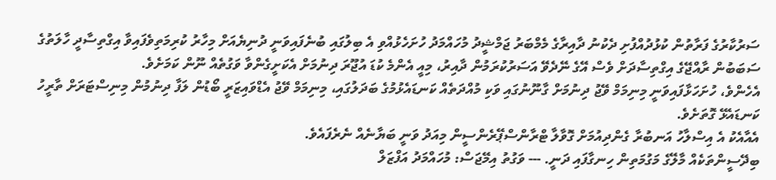ސަރުކާރުގެ ފަރާތުން ކުޅުދުއްފުށި ދެކުނު ދާއިރާގެ މެމްބަރު ޖަމްޝީދު މުހައްމަދު ހުށަހެޅުއްވި އެ ބިލުގައި ބުނެފައިވަނީ ދުނިޔެއަށް މިހާރު ކުރިމަތިވެފައިވާ އިގްތިސާދީ ހާލަތުގެ ސަބަބުން ރާއްޖޭގެ އިގްތިސާދަށް ވެސް އޭގެ ނޭދެވޭ އަސަރުކުރަމުން ދާއިރު، މިއީ އެންމެ ކުޑަ އުޖޫރަ ދިނުމަށް އެކަށީގެންވާ ވަގުތެއް ނޫން ކަމަށެވެ.
އެހެންވެ، ހުށަހަޅާފައިވަނީ މިނިމަމް ވޭޖު ދިނުމަށް ގާނޫނުގައި ވަކި މުއްދަތެއް ކަނޑައެޅުމުގެ ބަދަލުގައި، މިނިމަމް ވޭޖު އެޑްވައިޒަރީ ބޯޑުން ލަފާ ދިނުމުން މިނިސްޓަރަށް ތާރީހު ކަނޑައެޅޭ ގޮތަށެވެ.
އެއާއެކު އެ އިސްލާހު އަނބުރާ ގެންދިއުމަށް ގޮވާލާ ޓްރާންސްޕޭރެންސީން މިއަދު ވަނީ ބަޔާނެއް ނެރެފައެވެ.
ބިދޭސީންތަކެއް މާލޭގެ މަގުމަތިން ހިނގާފައި ދަނީ. --- ވަގުތު އިމޭޖަސް: މުހައްމަދު އަފްޒަލް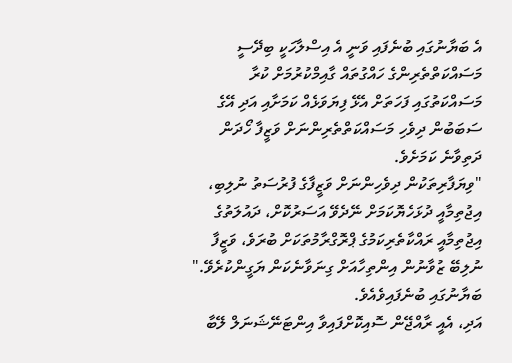އެ ބަޔާނުގައި ބުނެފައި ވަނީ އެ އިސްލާހަކީ ބިދޭސީ މަސައްކަތްތެރިންގެ ހައްގުތައް ގާއިމްކުރުމަށް ކުރާ މަސައްކަތުގައި ފަހަތަށް އެޅޭ ފިޔަވަޅެއް ކަމަށާއި އަދި އޭގެ ސަބަބުން ދިވެހި މަސައްކަތްތެރިންނަށް ވަޒީފާ ހޯދަން ދަތިވާނެ ކަމަށެވެ.
"ވިޔަފާރިތަކުން ދިވެހިންނަށް ވަޒީފާގެ ފުރުސަތު ނުލިބި، އިޖުތިމާއީ ދުޅަހެޔޮކަމަށް ނޭދެވޭ އަސަރުކޮށް، ދައުލަތުގެ އިޖުތިމާއީ ރައްކާތެރިކަމުގެ ޕްރޮގްރާމުތަކަށް ބުރަވެ، ވަޒީފާ ނުލިބޭ ޒުވާނުން އިންތިހާއަށް ގިނަވާނެކަން ޔަގީންކުރެވޭ." ބަޔާނުގައި ބުނެފައިވެއެވެ.
އަދި، އެއީ ރާއްޖޭން ސޮއިކޮށްފައިވާ އިންޓަނޭޝަނަލް ލޭބާ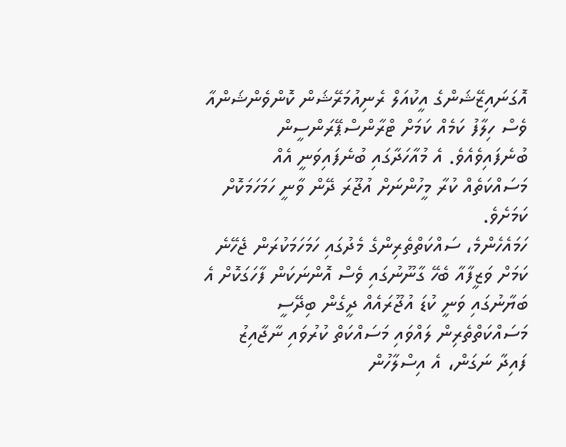އޮގަނައިޒޭޝަންގެ އީކުއަލް ރެނިއުމަރޭޝަން ކޮންވެންޝަންއާ ވެސް ހިލާފު ކަމެއް ކަމަށް ޓްރާންސްޕޭރަންސީން ބުނެފައިވެއެވެ. އެ މުއާހަދާގައި ބުނެފައިވަނީ އެއް މަސައްކަތެއް ކުރާ މީހުންނަށް އުޖޫރަ ދޭން ވާނީ ހަމަހަމަކޮށް ކަމަށެވެ.
ހަމައެހެންމެ، ސައްކަތްތެރިންގެ މެދުގައި ހަމަހަމަކުރަން ޖެހޭނެ ކަމަށް ވަޒީފާއާ ބެހޭ ގާނޫނުގައި ވެސް އޮންނަކަން ފާހަގަކޮށް އެ ބަޔާނުގައި ވަނީ ކުޑަ އުޖޫރައެއް ދީގެން ބިދޭސީ މަސައްކަތްތެރިން ލައްވައި މަސައްކަތް ކުރުވައި ނާޖާއިޒު ފައިދާ ނަގަން، އެ އިސްލާހުން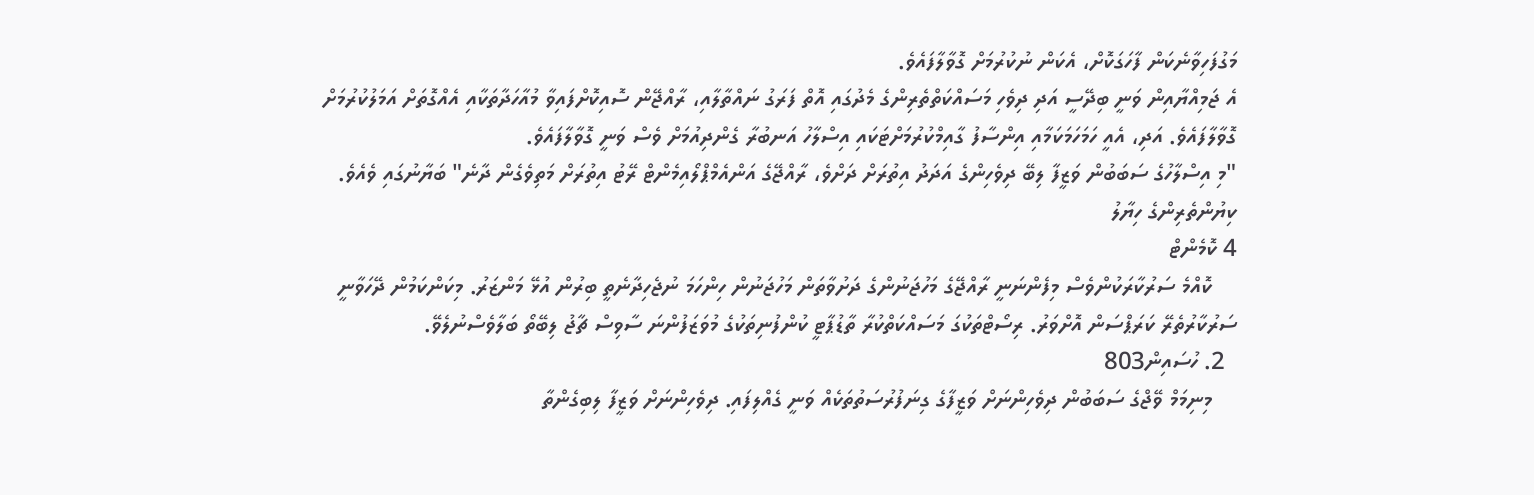މަގުފަހިވާނެކަން ފާހަގަކޮށް، އެކަން ނުކުރުމަށް ގޮވާލާފައެވެ.
އެ ޖަމިއްޔާއިން ވަނީ ބިދޭސީ އަދި ދިވެހި މަސައްކަތްތެރިންގެ މެދުގައި އޮތް ފަރަގު ނައްތާލާއި، ރާއްޖޭން ސޮއިކޮށްފައިވާ މުއާހަދާތަކާއި އެއްގޮތަށް އަމަލުކުރުމަށް ގޮވާލާފައެވެ. އަދި، އެއީ ހަމަހަމަކަމާއި އިންސާފު ގާއިމްކުރުމަށްޓަކައި އިސްލާހު އަނބުރާ ގެންދިއުމަށް ވެސް ވަނީ ގޮވާލާފައެވެ.
"މި އިސްލާހުގެ ސަބަބުން ވަޒީފާ ލިބޭ ދިވެހިންގެ އަދަދު އިތުރަށް ދަށްވެ، ރާއްޖޭގެ އަންއެމްޕްލޯއިމެންޓް ރޭޓު އިތުރަށް މަތިވެގެން ދާނެ" ބަޔާނުގައި ވެއެވެ.
ކިޔުންތެރިންގެ ހިޔާލު
4 ކޮމެންޓް
    ކޮއްމެ ސަރުކާރަކުންވެސް މިފެންނަނީ ރާއްޖޭގެ މަހުޖަނުންގެ ދަށުވާތަން މަހުޖަނުން ހިންހަމަ ނުޖެހިދާނެތީ ބިރުން އުޅޭ މަންޒަރު. މިކަންކަމުން ދޭހަވާނީ ސަރުކާރުތެރޭ ކަރަޕްސަން އޮށްވަރު. ރިސޯޓްތަކުގަ މަސައްކަތްކުރާ ތާޑުޕާޓީ ކުންފުނިތަކުގެ މުވަޒަފުންނަ ސާވިސް ޗާޖު ލިބޭތޯ ބަލާވެސްނުލެވޭ.
  2. ހުސައިން803
    މިނިމަމް ވޭޖްގެ ސަބަބުން ދިވެހިންނަށް ވަޒީފާގެ ގިނަފުރުސަތުތަކެއް ވަނީ ގެއްލިފައި. ދިވެހިންނަށް ވަޒީފާ ލިބިގެންތާ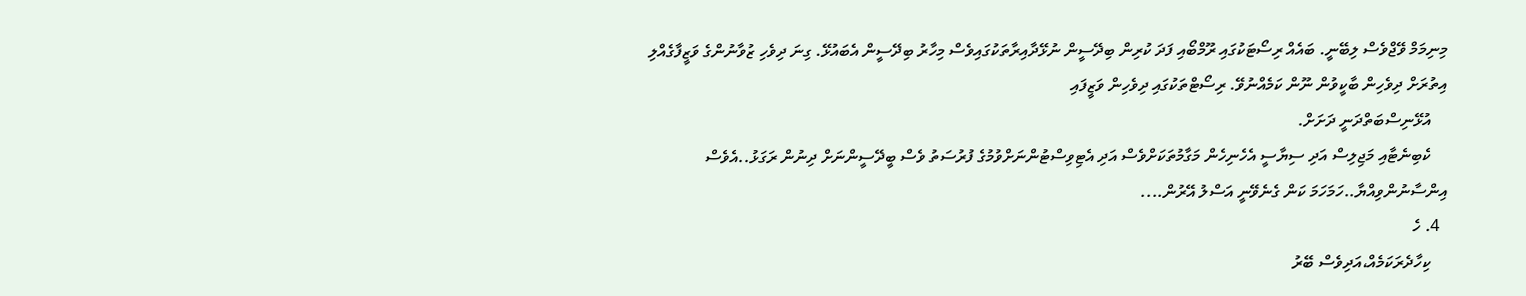މިނިމަމް ވޭޖްވެސް ލިބޭނީ. ބައެއް ރިސޯޓަކުގައި ރޫމްބޯއި ފަދަ ކުރިން ބިދޭސީން ނުޅޭދާއިރާތަކުގައިވެސް މިހާރު ބިދޭސީން އެބައުޅޭ. ގިނަ ދިވެހި ޒުވާނުންގެ ވަޒީފާގެއްލި އިތުރަށް ދިވެހިން ބާކީވުން ނޫން ކަމެއްނުވޭ. ރިސޯޓްތަކުގައި ދިވެހިން ވަޒީފައި
    އުޅޭނިސްބަތްދަނީ ދަށަށް.
    ކެބިނެޓާއި މަޖިލިސް އަދި ސިޔާސީ އެހެނިހެން މަގާމުތަކަށްވެސް އަދި އެޓިވިސްޓުންނަށްވުމުގެ ފުރުސަތު ވެސް ބީދޭސީންނަށް ދިނުން ރަގަޅު..އެވެސް އިންސާނުންވިއްޔާ..ހަމަހަމަ ކަން ގެނެވޭނީ އަސްލު އޭރުން....
  4. ހެ
    ކިހާދެރަކަމެއް،އަދިވެސް ބޭރު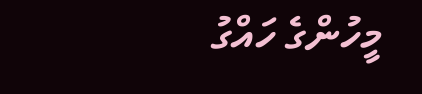މީހުންގެ ހައްގު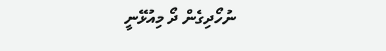ނުހޯދިގެން ދޯ މިއުޅޭނީ